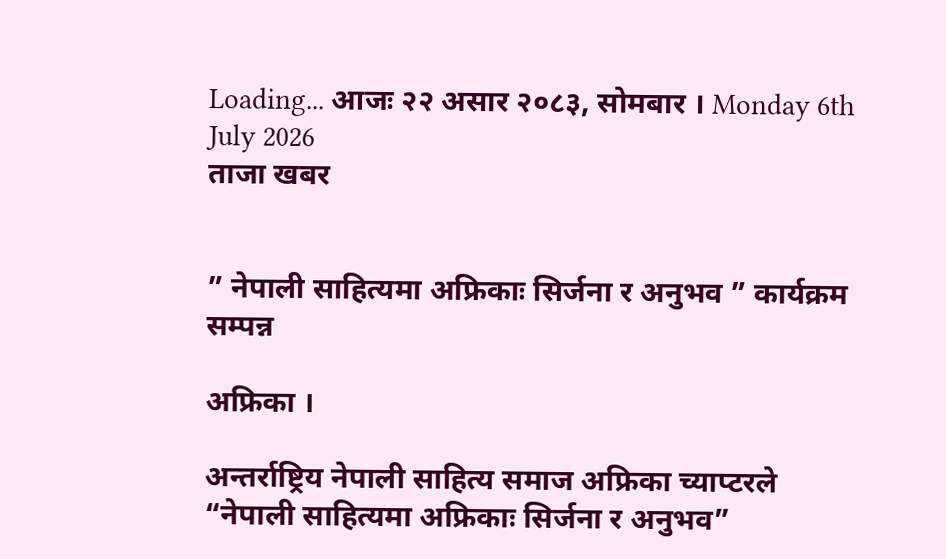Loading... आजः २२ असार २०८३, सोमबार । Monday 6th July 2026
ताजा खबर


” नेपाली साहित्यमा अफ्रिकाः सिर्जना र अनुभव ” कार्यक्रम सम्पन्न

अफ्रिका ।

अन्तर्राष्ट्रिय नेपाली साहित्य समाज अफ्रिका च्याप्टरले “नेपाली साहित्यमा अफ्रिकाः सिर्जना र अनुभव”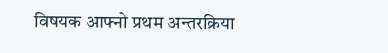विषयक आफ्नो प्रथम अन्तरक्रिया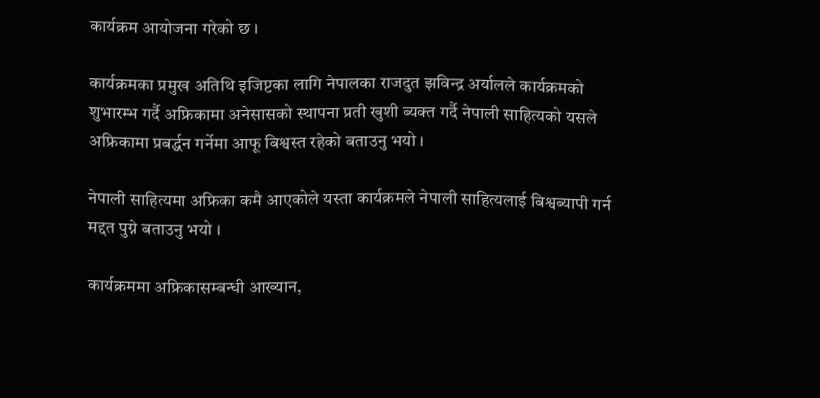कार्यक्रम आयोजना गरेको छ ।

कार्यक्रमका प्रमुख अतिथि इजिप्टका लागि नेपालका राजदुत झविन्द्र अर्यालले कार्यक्रमको शुभारम्भ गर्दै अफ्रिकामा अनेसासको स्थापना प्रती खुशी ब्यक्त गर्दै नेपाली साहित्यको यसले अफ्रिकामा प्रबर्द्धन गर्नेमा आफू बिश्वस्त रहेको बताउनु भयो ।

नेपाली साहित्यमा अफ्रिका कमै आएकोले यस्ता कार्यक्रमले नेपाली साहित्यलाई बिश्वब्यापी गर्न मद्दत पुग्ने बताउनु भयो ।

कार्यक्रममा अफ्रिकासम्बन्धी आख्यान,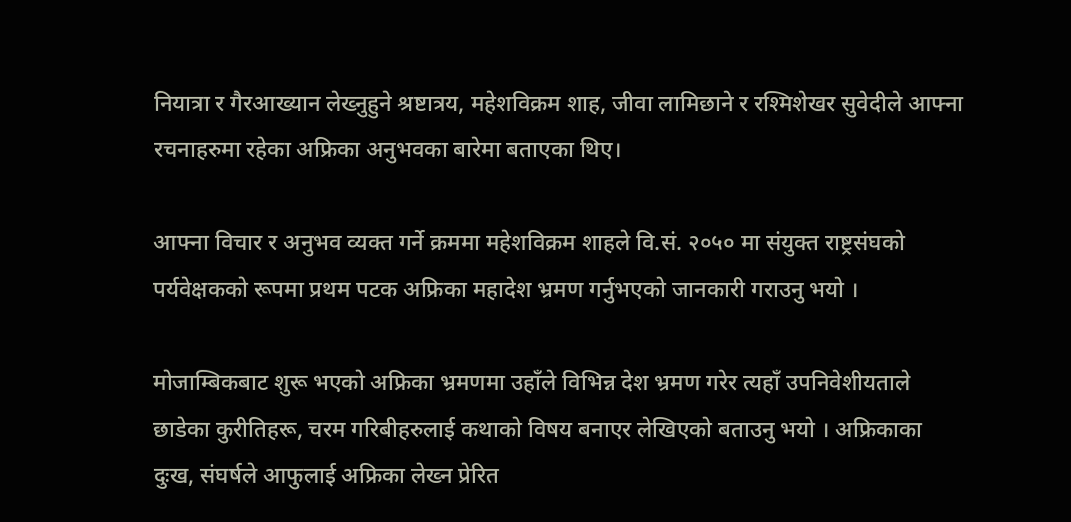नियात्रा र गैरआख्यान लेख्नुहुने श्रष्टात्रय, महेशविक्रम शाह, जीवा लामिछाने र रश्मिशेखर सुवेदीले आफ्ना रचनाहरुमा रहेका अफ्रिका अनुभवका बारेमा बताएका थिए।

आफ्ना विचार र अनुभव व्यक्त गर्ने क्रममा महेशविक्रम शाहले वि.सं. २०५० मा संयुक्त राष्ट्रसंघको पर्यवेक्षकको रूपमा प्रथम पटक अफ्रिका महादेश भ्रमण गर्नुभएको जानकारी गराउनु भयो ।

मोजाम्बिकबाट शुरू भएको अफ्रिका भ्रमणमा उहाँले विभिन्न देश भ्रमण गरेर त्यहाँ उपनिवेशीयताले छाडेका कुरीतिहरू, चरम गरिबीहरुलाई कथाको विषय बनाएर लेखिएको बताउनु भयो । अफ्रिकाका दुःख, संघर्षले आफुलाई अफ्रिका लेख्न प्रेरित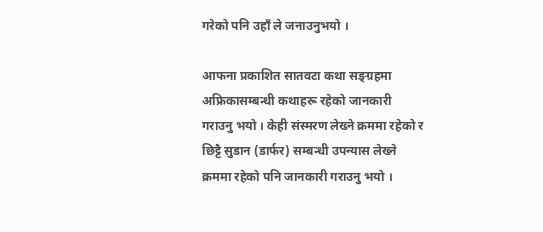गरेको पनि उहाँ ले जनाउनुभयो ।

आफना प्रकाशित सातवटा कथा सङ्ग्रहमा अफ्रिकासम्बन्धी कथाहरू रहेको जानकारी गराउनु भयो । केही संस्मरण लेख्ने क्रममा रहेको र छिट्टै सुडान (डार्फर) सम्बन्धी उपन्यास लेख्ने क्रममा रहेको पनि जानकारी गराउनु भयो ।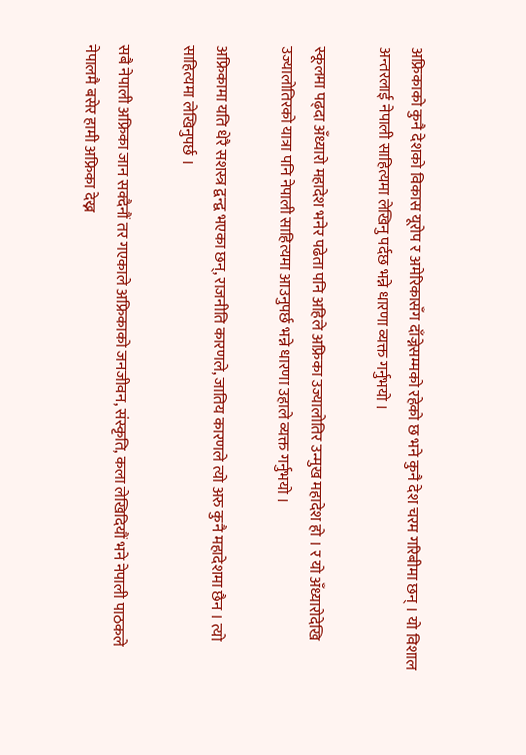अफ्रिकाको कुनै देशको विकास यूरोप र अमेरिकासँग दाँज्नेसम्मको रहेको छ भने कुनै देश चरम गरिबीमा छन् । यो विशाल अन्तरलाई नेपाली साहित्यमा लेखिनु पर्दछ भन्ने धारणा व्यक्त गर्नुभयो ।

स्कूलमा पढ्दा अँध्यारो महादेश भनेर पढेता पनि अहिले अफ्रिका उज्यालोतिर उन्मुख महादेश हो । र यो अँध्यारोदेखि उज्यालोतिरको यात्रा पनि नेपाली साहित्यमा आउनुपर्छ भन्ने धारणा उहाले व्यक्त गर्नुभयो ।

अफ्रिकामा यति धेरै सशस्त्र द्वन्द्व भएका छन्, राजनीति कारणले, जातिय कारणले त्यो अरु कुनै महादेशमा छैन । त्यो साहित्यमा लेखिनुपर्छ ।

सबै नेपाली अफ्रिका जान सक्दैनौं तर गएकाले अफ्रिकाको जनजीवन, संस्कृति, कला लेखिदियौं भने नेपाली पाठकले नेपालमै बसेर हामी अफ्रिका देख्न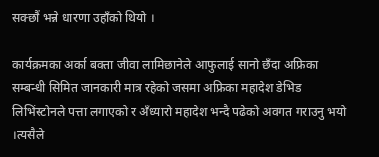सक्छौं भन्ने धारणा उहाँको थियो ।

कार्यक्रमका अर्का बक्ता जीवा लामिछानेले आफुलाई सानो छँदा अफ्रिका सम्बन्धी सिमित जानकारी मात्र रहेको जसमा अफ्रिका महादेश डेभिड लिभिंस्टोनले पत्ता लगाएको र अँध्यारो महादेश भन्दै पढेको अवगत गराउनु भयो ।त्यसैले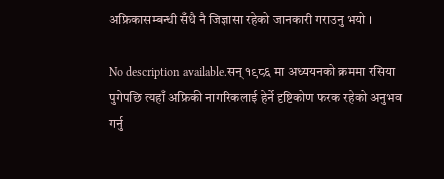अफ्रिकासम्बन्धी सँधै नै जिज्ञासा रहेको जानकारी गराउनु भयो ।

No description available.सन् १९८६ मा अध्ययनको क्रममा रसिया पुगेपछि त्यहाँ अफ्रिकी नागरिकलाई हेर्ने दृष्टिकोण फरक रहेको अनुभव गर्नु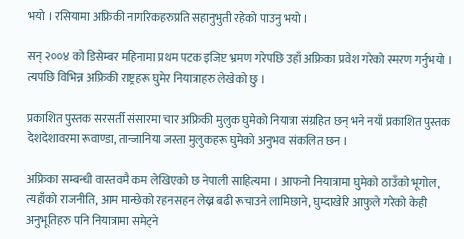भयो । रसियामा अफ्रिकी नागरिकहरुप्रति सहानुभुती रहेको पाउनु भयो ।

सन् २००४ को डिसेम्बर महिनामा प्रथम पटक इजिप्ट भ्रमण गरेपछि उहाँ अफ्रिका प्रवेश गरेको स्मरण गर्नुभयो । त्यपछि विभिन्न अफ्रिकी राष्ट्रहरू घुमेर नियात्राहरु लेखेको छु ।

प्रकाशित पुस्तक सरसर्ती संसारमा चार अफ्रिकी मुलुक घुमेको नियात्रा संग्रहित छन् भने नयाँ प्रकाशित पुस्तक देशदेशावरमा रूवाण्डा, तान्जानिया जस्ता मुलुकहरू घुमेको अनुभव संकलित छन ।

अफ्रिका सम्बन्धी वास्तवमै कम लेखिएको छ नेपाली साहित्यमा । आफनो नियात्रामा घुमेको ठाउँको भूगोल, त्यहाँको राजनीति, आम मान्छेको रहनसहन लेख्न बढी रूचाउने लामिछाने, घुम्दाखेरि आफुले गरेको केही अनुभूतिहरु पनि नियात्रामा समेट्ने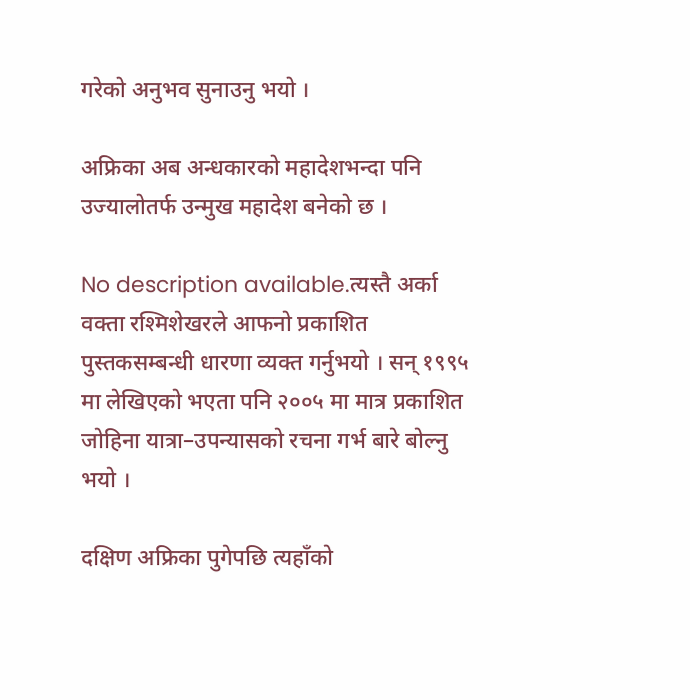गरेको अनुभव सुनाउनु भयो ।

अफ्रिका अब अन्धकारको महादेशभन्दा पनि उज्यालोतर्फ उन्मुख महादेश बनेको छ ।

No description available.त्यस्तै अर्का वक्ता रश्मिशेखरले आफनो प्रकाशित पुस्तकसम्बन्धी धारणा व्यक्त गर्नुभयो । सन् १९९५ मा लेखिएको भएता पनि २००५ मा मात्र प्रकाशित जोहिना यात्रा–उपन्यासको रचना गर्भ बारे बोल्नु भयो ।

दक्षिण अफ्रिका पुगेपछि त्यहाँको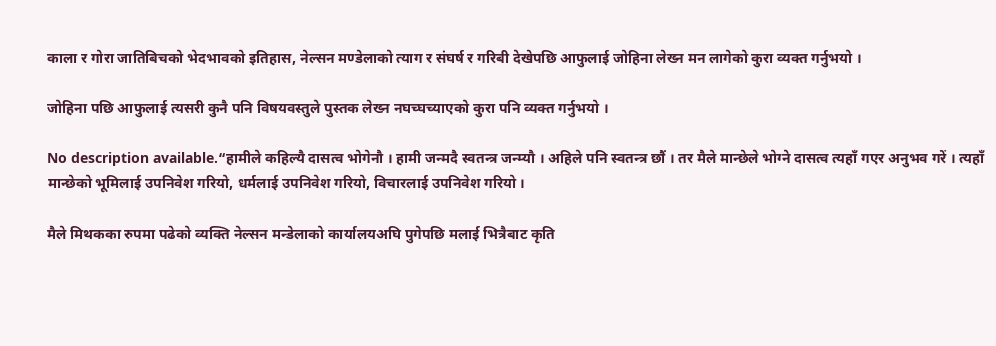काला र गोरा जातिबिचको भेदभावको इतिहास, नेल्सन मण्डेलाको त्याग र संघर्ष र गरिबी देखेपछि आफुलाई जोहिना लेख्न मन लागेको कुरा व्यक्त गर्नुभयो ।

जोहिना पछि आफुलाई त्यसरी कुनै पनि विषयवस्तुले पुस्तक लेख्न नघच्घच्याएको कुरा पनि व्यक्त गर्नुभयो ।

No description available.“हामीले कहिल्यै दासत्व भोगेनौ । हामी जन्मदै स्वतन्त्र जन्म्यौ । अहिले पनि स्वतन्त्र छौं । तर मैले मान्छेले भोग्ने दासत्व त्यहाँ गएर अनुभव गरें । त्यहाँ मान्छेको भूमिलाई उपनिवेश गरियो, धर्मलाई उपनिवेश गरियो, विचारलाई उपनिवेश गरियो ।

मैले मिथकका रुपमा पढेको व्यक्ति नेल्सन मन्डेलाको कार्यालयअघि पुगेपछि मलाई भित्रैबाट कृति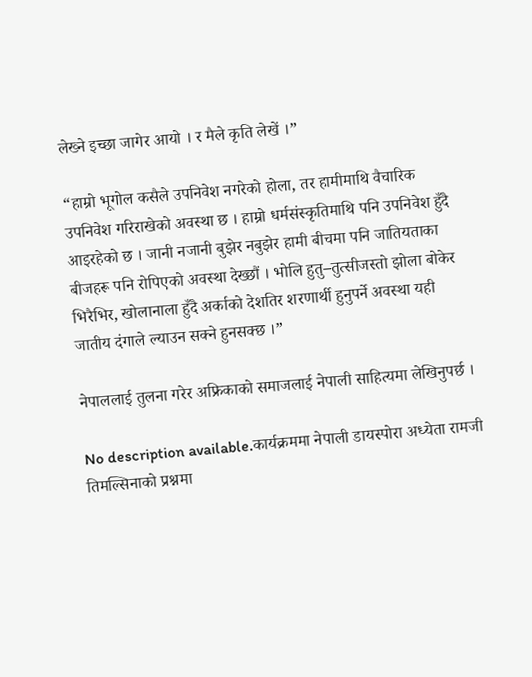लेख्ने इच्छा जागेर आयो । र मैले कृति लेखें ।”

“हाम्रो भूगोल कसैले उपनिवेश नगरेको होला, तर हामीमाथि वैचारिक उपनिवेश गरिराखेको अवस्था छ । हाम्रो धर्मसंस्कृतिमाथि पनि उपनिवेश हुँदै आइरहेको छ । जानी नजानी बुझेर नबुझेर हामी बीचमा पनि जातियताका बीजहरू पनि रोपिएको अवस्था देख्छौं । भोलि हुतु–तुत्सीजस्तो झोला बोकेर भिरैभिर, खोलानाला हुँदै अर्काको देशतिर शरणार्थी हुनुपर्ने अवस्था यही जातीय दंगाले ल्याउन सक्ने हुनसक्छ ।”

नेपाललाई तुलना गरेर अफ्रिकाको समाजलाई नेपाली साहित्यमा लेखिनुपर्छ ।

No description available.कार्यक्रममा नेपाली डायस्पोरा अध्येता रामजी तिमल्सिनाको प्रश्नमा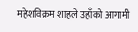महेशविक्रम शाहले उहाँको आगामी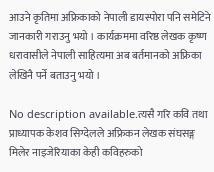आउने कृतिमा अफ्रिकाको नेपाली डायस्पोरा पनि समेटिने जानकारी गराउनु भयो । कार्यक्रममा वरिष्ठ लेखक कृष्ण धरावासीले नेपाली साहित्यमा अब बर्तमानको अफ्रिका लेखिनै पर्ने बताउनु भयो ।

No description available.त्यसै गरि कवि तथा प्राध्यापक केशव सिग्देलले अफ्रिकन लेखक संघसङ्ग मिलेर नाइजेरियाका केही कविहरुको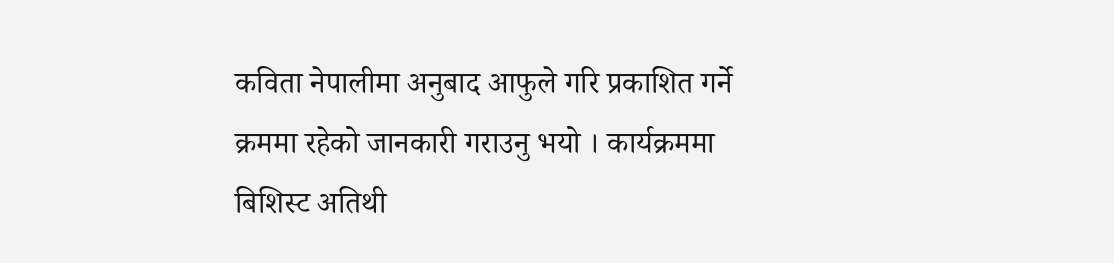कविता नेपालीमा अनुबाद आफुले गरि प्रकाशित गर्ने क्रममा रहेको जानकारी गराउनु भयो । कार्यक्रममा बिशिस्ट अतिथी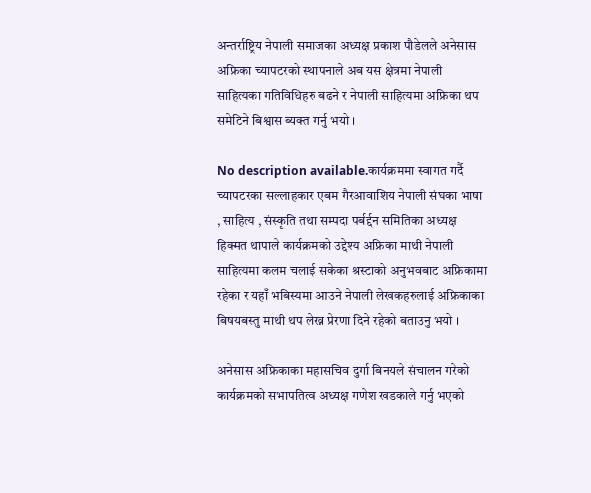अन्तर्राष्ट्रिय नेपाली समाजका अध्यक्ष प्रकाश पौडेलले अनेसास अफ्रिका च्यापटरको स्थापनाले अब यस क्षेत्रमा नेपाली साहित्यका गतिविधिहरु बढने र नेपाली साहित्यमा अफ्रिका थप समेटिने बिश्वास ब्यक्त गर्नु भयो ।

No description available.कार्यक्रममा स्वागत गर्दै च्यापटरका सल्लाहकार एबम गैरआवाशिय नेपाली संघका भाषा , साहित्य , संस्कृति तथा सम्पदा पर्बर्द्दन समितिका अध्यक्ष हिक्मत थापाले कार्यक्रमको उद्देश्य अफ्रिका माथी नेपाली साहित्यमा कलम चलाई सकेका श्रस्टाको अनुभवबाट अफ्रिकामा रहेका र यहाँ भबिस्यमा आउने नेपाली लेखकहरुलाई अफ्रिकाका बिषयबस्तु माथी थप लेख्न प्रेरणा दिने रहेको बताउनु भयो ।

अनेसास अफ्रिकाका महासचिव दुर्गा बिनयले संचालन गरेको कार्यक्रमको सभापतित्व अध्यक्ष गणेश खडकाले गर्नु भएको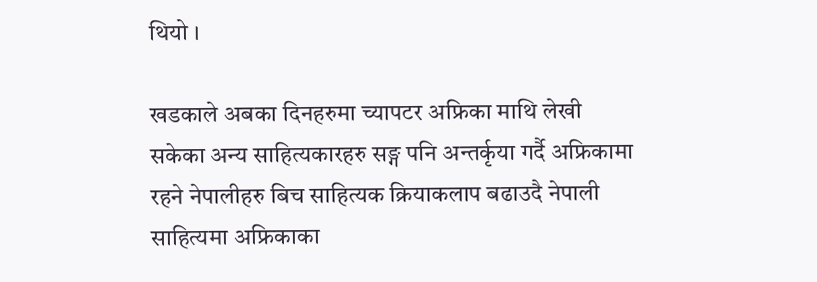थियो ।

खडकाले अबका दिनहरुमा च्यापटर अफ्रिका माथि लेखी सकेका अन्य साहित्यकारहरु सङ्ग पनि अन्तर्कृया गर्दै अफ्रिकामा रहने नेपालीहरु बिच साहित्यक क्रियाकलाप बढाउदै नेपाली साहित्यमा अफ्रिकाका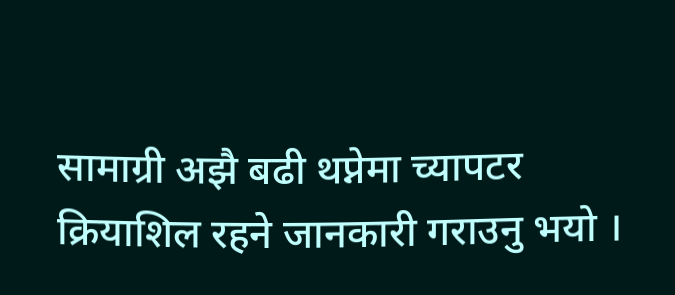सामाग्री अझै बढी थप्नेमा च्यापटर क्रियाशिल रहने जानकारी गराउनु भयो ।